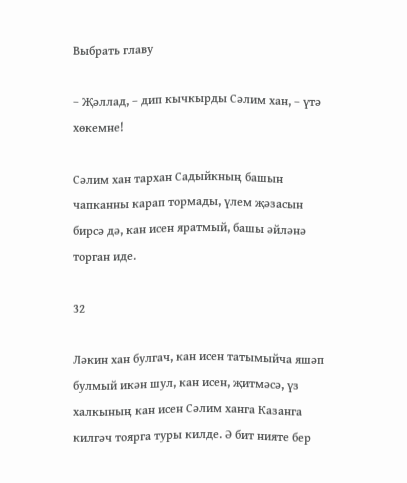Выбрать главу

– Җәллад, – дип кычкырды Сәлим хан, – үтә хөкемне!

Сәлим хан тархан Садыйкның башын чапканны карап тормады, үлем җәзасын бирсә дә, кан исен яратмый, башы әйләнә торган иде.

32

Ләкин хан булгач, кан исен татымыйча яшәп булмый икән шул, кан исен, җитмәсә, үз халкының кан исен Сәлим ханга Казанга килгәч тоярга туры килде. Ә бит нияте бер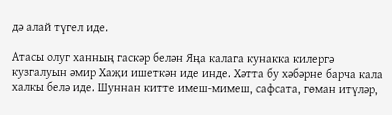дә алай түгел иде.

Атасы олуг ханның гаскәр белән Яңа калага кунакка килергә кузгалуын әмир Хаҗи ишеткән иде инде. Хәтта бу хәбәрне барча кала халкы белә иде. Шуннан китте имеш-мимеш, сафсата, гөман итүләр,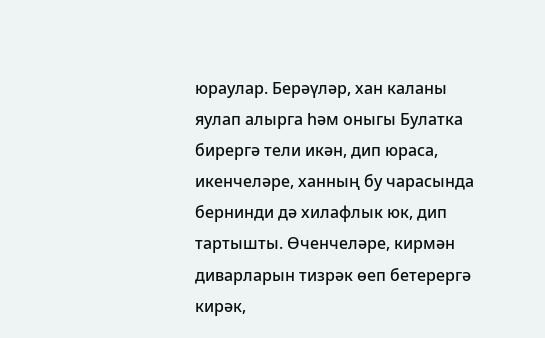юраулар. Берәүләр, хан каланы яулап алырга һәм оныгы Булатка бирергә тели икән, дип юраса, икенчеләре, ханның бу чарасында бернинди дә хилафлык юк, дип тартышты. Өченчеләре, кирмән диварларын тизрәк өеп бетерергә кирәк,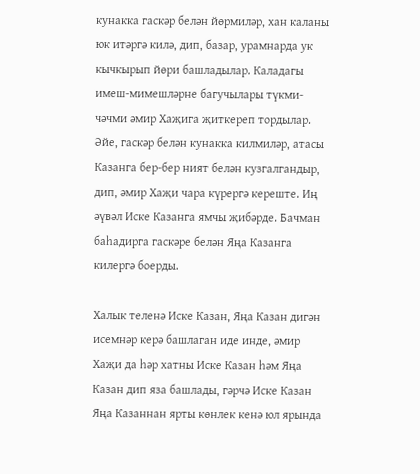кунакка гаскәр белән йөрмиләр, хан каланы юк итәргә килә, дип, базар, урамнарда ук кычкырып йөри башладылар. Каладагы имеш-мимешләрне багучылары түкми-чәчми әмир Хаҗига җиткереп тордылар. Әйе, гаскәр белән кунакка килмиләр, атасы Казанга бер-бер ният белән кузгалгандыр, дип, әмир Хаҗи чара күрергә кереште. Иң әүвәл Иске Казанга ямчы җибәрде. Бачман баһадирга гаскәре белән Яңа Казанга килергә боерды.

Халык теленә Иске Казан, Яңа Казан дигән исемнәр керә башлаган иде инде, әмир Хаҗи да һәр хатны Иске Казан һәм Яңа Казан дип яза башлады, гәрчә Иске Казан Яңа Казаннан ярты көнлек кенә юл ярында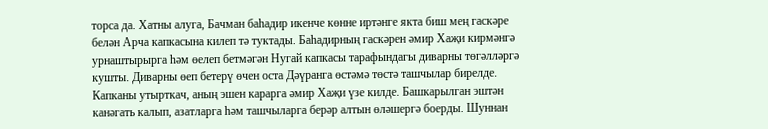торса да. Хатны алуга, Бачман баһадир икенче көнне иртәнге якта биш мең гаскәре белән Арча капкасына килеп тә туктады. Баһадирның гаскәрен әмир Хаҗи кирмәнгә урнаштырырга һәм өелеп бетмәгән Нугай капкасы тарафындагы диварны төгәлләргә кушты. Диварны өеп бетерү өчен оста Дәүранга өстәмә төстә ташчылар бирелде. Капканы утырткач, аның эшен карарга әмир Хаҗи үзе килде. Башкарылган эштән канәгать калып, азатларга һәм ташчыларга берәр алтын өләшергә боерды. Шуннан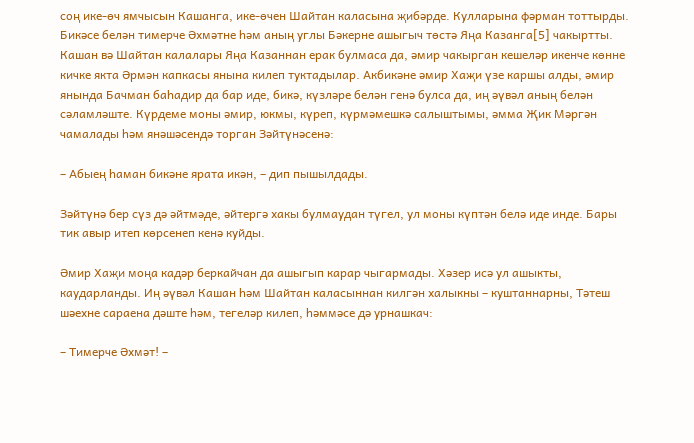соң ике-өч ямчысын Кашанга, ике-өчен Шайтан каласына җибәрде. Кулларына фәрман тоттырды. Бикәсе белән тимерче Әхмәтне һәм аның углы Бәкерне ашыгыч төстә Яңа Казанга[5] чакыртты. Кашан вә Шайтан калалары Яңа Казаннан ерак булмаса да, әмир чакырган кешеләр икенче көнне кичке якта Әрмән капкасы янына килеп туктадылар. Акбикәне әмир Хаҗи үзе каршы алды, әмир янында Бачман баһадир да бар иде, бикә, күзләре белән генә булса да, иң әүвәл аның белән сәламләште. Күрдеме моны әмир, юкмы, күреп, күрмәмешкә салыштымы, әмма Җик Мәргән чамалады һәм янәшәсендә торган Зәйтүнәсенә:

– Абыең һаман бикәне ярата икән, – дип пышылдады.

Зәйтүнә бер сүз дә әйтмәде, әйтергә хакы булмаудан түгел, ул моны күптән белә иде инде. Бары тик авыр итеп көрсенеп кенә куйды.

Әмир Хаҗи моңа кадәр беркайчан да ашыгып карар чыгармады. Хәзер исә ул ашыкты, каударланды. Иң әүвәл Кашан һәм Шайтан каласыннан килгән халыкны – куштаннарны, Тәтеш шәехне сараена дәште һәм, тегеләр килеп, һәммәсе дә урнашкач:

– Тимерче Әхмәт! –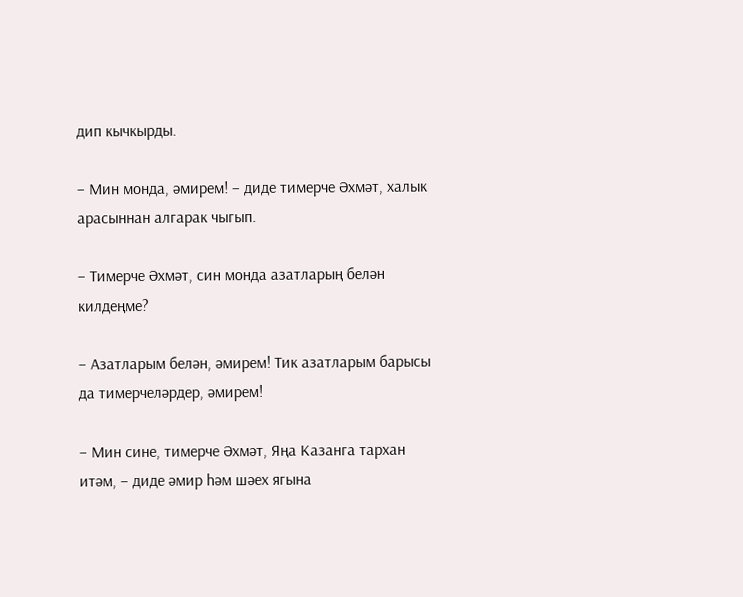дип кычкырды.

– Мин монда, әмирем! – диде тимерче Әхмәт, халык арасыннан алгарак чыгып.

– Тимерче Әхмәт, син монда азатларың белән килдеңме?

– Азатларым белән, әмирем! Тик азатларым барысы да тимерчеләрдер, әмирем!

– Мин сине, тимерче Әхмәт, Яңа Казанга тархан итәм, – диде әмир һәм шәех ягына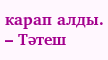карап алды. – Тәтеш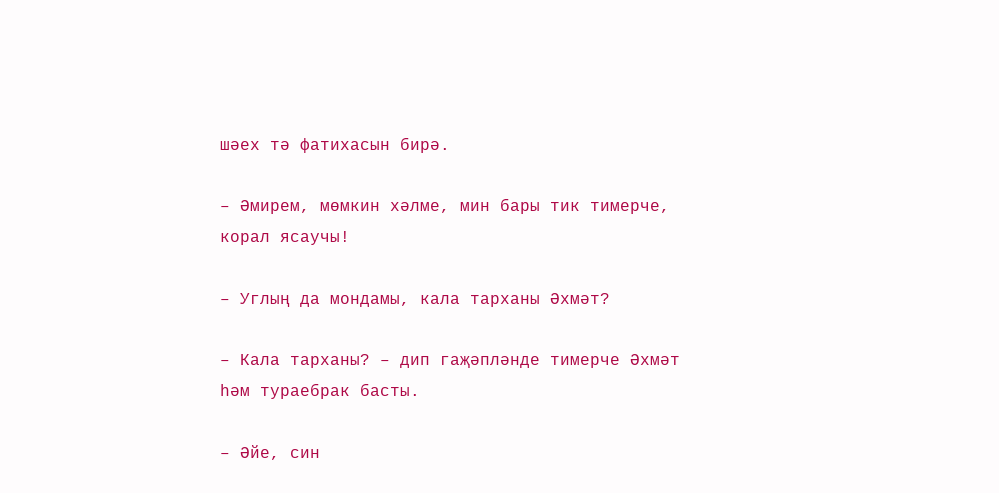шәех тә фатихасын бирә.

– Әмирем, мөмкин хәлме, мин бары тик тимерче, корал ясаучы!

– Углың да мондамы, кала тарханы Әхмәт?

– Кала тарханы? – дип гаҗәпләнде тимерче Әхмәт һәм тураебрак басты.

– Әйе, син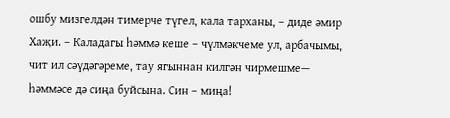ошбу мизгелдән тимерче түгел, кала тарханы, – диде әмир Хаҗи. – Каладагы һәммә кеше – чүлмәкчеме ул, арбачымы, чит ил сәүдәгәреме, тау ягыннан килгән чирмешме— һәммәсе дә сиңа буйсына. Син – миңа!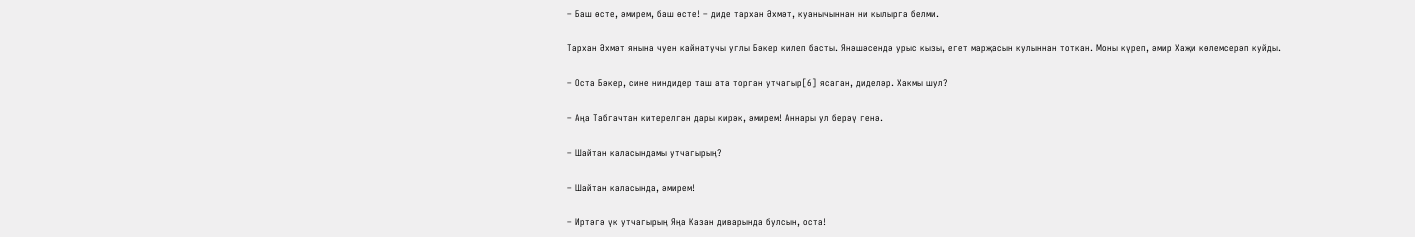– Баш өсте, әмирем, баш өсте! – диде тархан Әхмәт, куанычыннан ни кылырга белми.

Тархан Әхмәт янына чуен кайнатучы углы Бәкер килеп басты. Янәшәсендә урыс кызы, егет марҗасын кулыннан тоткан. Моны күреп, әмир Хаҗи көлемсерәп куйды.

– Оста Бәкер, сине ниндидер таш ата торган утчагыр[6] ясаган, диделәр. Хакмы шул?

– Аңа Табгачтан китерелгән дары кирәк, әмирем! Аннары ул берәү генә.

– Шайтан каласындамы утчагырың?

– Шайтан каласында, әмирем!

– Иртәгә үк утчагырың Яңа Казан диварында булсын, оста!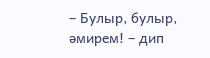– Булыр, булыр, әмирем! – дип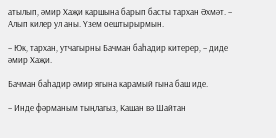атылып, әмир Хаҗи каршына барып басты тархан Әхмәт. – Алып килер ул аны. Үзем оештырырмын.

– Юк, тархан, утчагырны Бачман баһадир китерер, – диде әмир Хаҗи.

Бачман баһадир әмир ягына карамый гына баш иде.

– Инде фәрманым тыңлагыз, Кашан вә Шайтан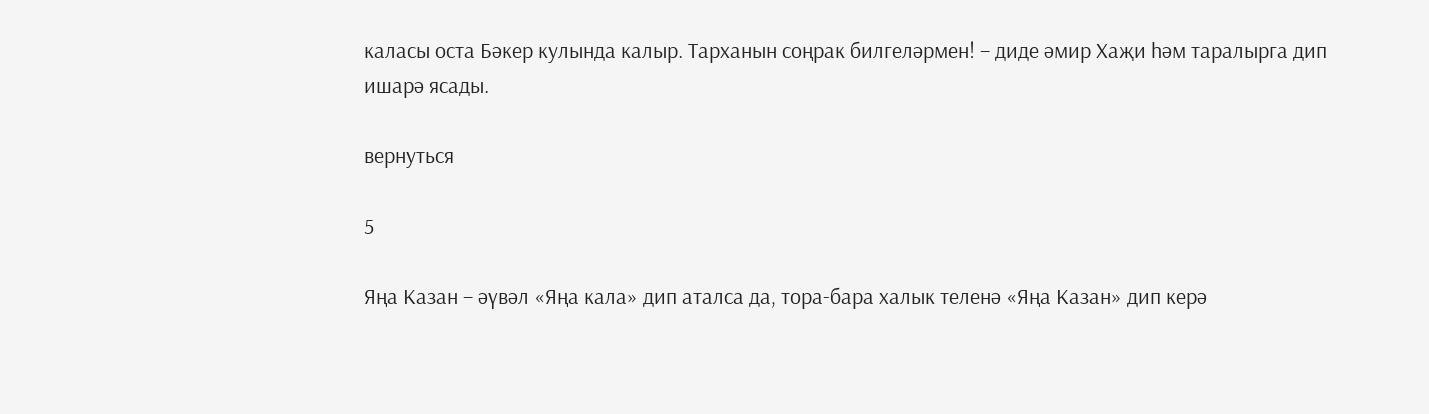каласы оста Бәкер кулында калыр. Тарханын соңрак билгеләрмен! – диде әмир Хаҗи һәм таралырга дип ишарә ясады.

вернуться

5

Яңа Казан – әүвәл «Яңа кала» дип аталса да, тора-бара халык теленә «Яңа Казан» дип керә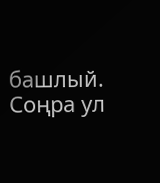башлый. Соңра ул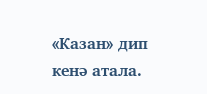«Казан» дип кенә атала.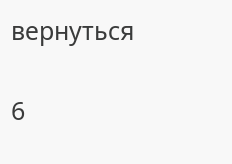вернуться

6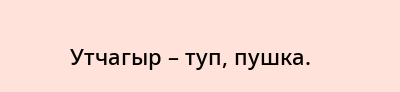Утчагыр – туп, пушка.